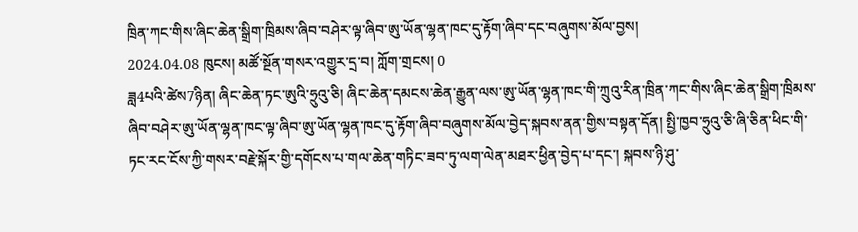ཁྲིན་ཀང་གིས་ཞིང་ཆེན་སྒྲིག་ཁྲིམས་ཞིབ་བཤེར་ལྟ་ཞིབ་ཨུ་ཡོན་ལྷན་ཁང་དུ་རྟོག་ཞིབ་དང་བཞུགས་མོལ་བྱས།
2024.04.08 ཁུངས། མཚོ་སྔོན་གསར་འགྱུར་དྲ་བ། ཀློག་གྲངས། 0
ཟླ4པའི་ཚེས7ཉིན། ཞིང་ཆེན་ཏང་ཨུའི་ཧྲུའུ་ཅི། ཞིང་ཆེན་དམངས་ཆེན་རྒྱུན་ལས་ཨུ་ཡོན་ལྷན་ཁང་གི་ཀྲུའུ་རིན་ཁྲིན་ཀང་གིས་ཞིང་ཆེན་སྒྲིག་ཁྲིམས་ཞིབ་བཤེར་ཨུ་ཡོན་ལྷན་ཁང་ལྟ་ཞིབ་ཨུ་ཡོན་ལྷན་ཁང་དུ་རྟོག་ཞིབ་བཞུགས་མོལ་བྱེད་སྐབས་ནན་གྱིས་བསྟན་དོན། སྤྱི་ཁྱབ་ཧྲུའུ་ཅི་ཞི་ཅིན་ཕིང་གི་ཏང་རང་ངོས་ཀྱི་གསར་བརྗེ་སྐོར་གྱི་དགོངས་པ་གལ་ཆེན་གཏིང་ཟབ་ཏུ་ལག་ལེན་མཐར་ཕྱིན་བྱེད་པ་དང་། སྐབས་ཉི་ཤུ་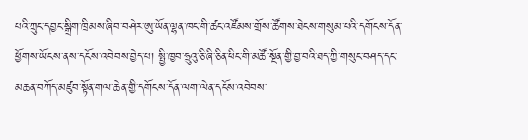པའི་ཀྲུང་དབྱང་སྒྲིག་ཁྲིམས་ཞིབ་བཤེར་ཨུ་ཡོན་ལྷན་ཁང་གི་ཚང་འཛོམས་གྲོས་ཚོགས་ཐེངས་གསུམ་པའི་དགོངས་དོན་ཕྱོགས་ཡོངས་ནས་དངོས་འབེབས་བྱེད་པ། སྤྱི་ཁྱབ་ཧྲུའུ་ཅི་ཞི་ཅིན་ཕིང་གི་མཚོ་སྔོན་གྱི་བྱ་བའི་ཐད་ཀྱི་གསུང་བཤད་དང་མཆན་བཀོད་མཛུབ་སྟོན་གལ་ཆེན་གྱི་དགོངས་དོན་ལག་ལེན་དངོས་འབེབས་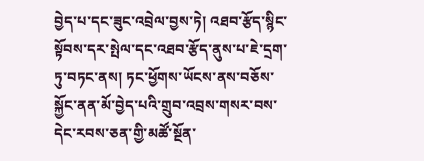བྱེད་པ་དང་ཟུང་འབྲེལ་བྱས་ཏེ། འཐབ་རྩོད་སྙིང་སྟོབས་དར་སྤེལ་དང་འཐབ་རྩོད་ནུས་པ་ཇེ་དྲག་ཏུ་བཏང་ནས། ཏང་ཕྱོགས་ཡོངས་ནས་བཅོས་སྐྱོང་ནན་མོ་བྱེད་པའི་གྲུབ་འབྲས་གསར་བས་དེང་རབས་ཅན་གྱི་མཚོ་སྔོན་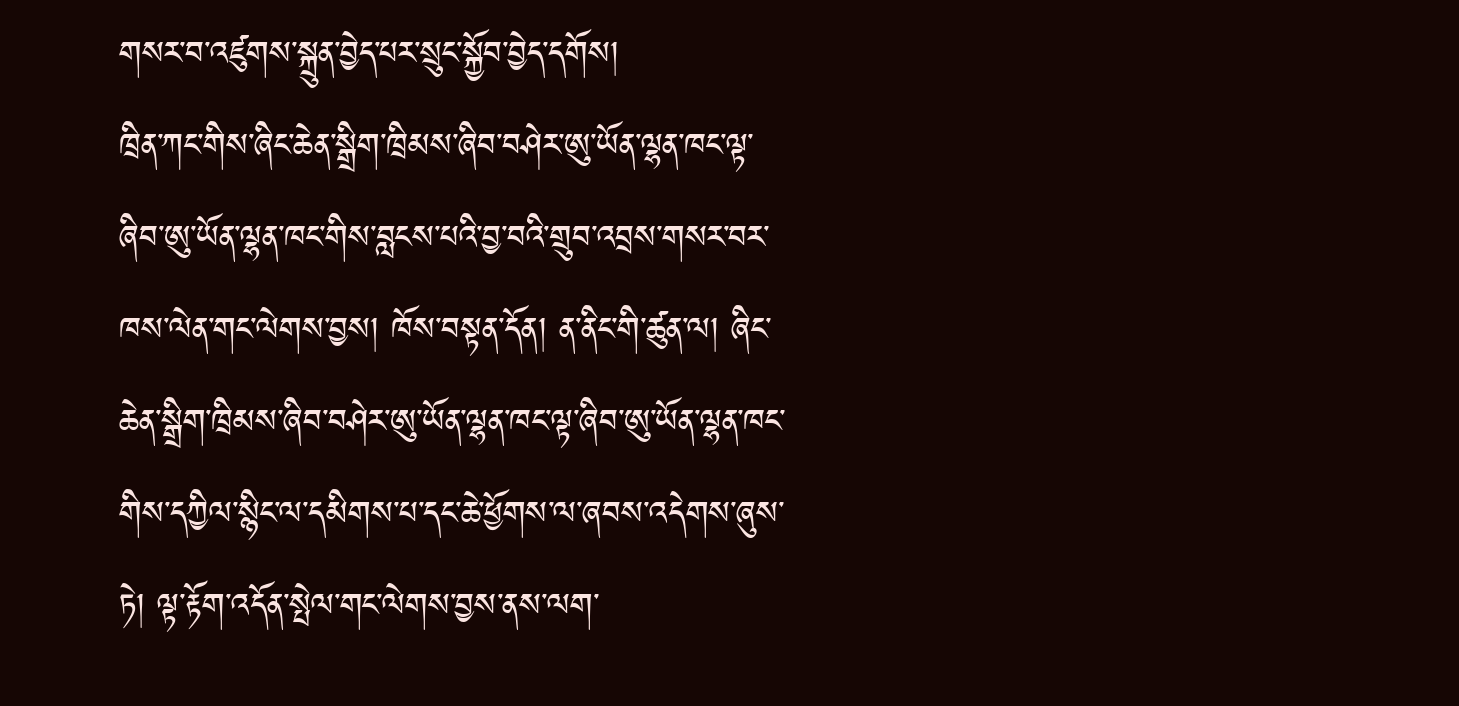གསར་བ་འཛུགས་སྐྲུན་བྱེད་པར་སྲུང་སྐྱོབ་བྱེད་དགོས།
ཁྲིན་ཀང་གིས་ཞིང་ཆེན་སྒྲིག་ཁྲིམས་ཞིབ་བཤེར་ཨུ་ཡོན་ལྷན་ཁང་ལྟ་ཞིབ་ཨུ་ཡོན་ལྷན་ཁང་གིས་བླངས་པའི་བྱ་བའི་གྲུབ་འབྲས་གསར་བར་ཁས་ལེན་གང་ལེགས་བྱས། ཁོས་བསྟན་དོན། ན་ནིང་གི་ཚུན་ལ། ཞིང་ཆེན་སྒྲིག་ཁྲིམས་ཞིབ་བཤེར་ཨུ་ཡོན་ལྷན་ཁང་ལྟ་ཞིབ་ཨུ་ཡོན་ལྷན་ཁང་གིས་དཀྱིལ་སྙིང་ལ་དམིགས་པ་དང་ཆེ་ཕྱོགས་ལ་ཞབས་འདེགས་ཞུས་ཏེ། ལྟ་རྟོག་འདོན་སྤེལ་གང་ལེགས་བྱས་ནས་ལག་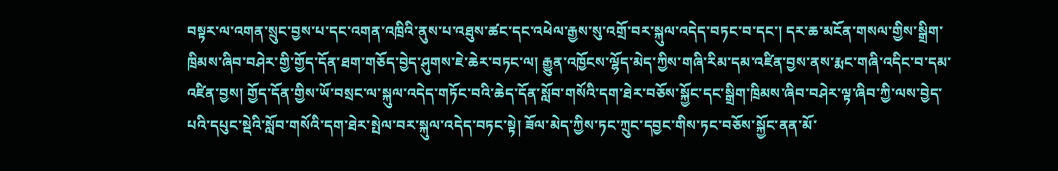བསྟར་ལ་འགན་སྲུང་བྱས་པ་དང་འགན་འཁྲིའི་ནུས་པ་འཐུས་ཚང་དང་འཕེལ་རྒྱས་སུ་འགྲོ་བར་སྐུལ་འདེད་བཏང་བ་དང་། དར་ཆ་མངོན་གསལ་གྱིས་སྒྲིག་ཁྲིམས་ཞིབ་བཤེར་གྱི་གྱོད་དོན་ཐག་གཅོད་བྱེད་ཤུགས་ཇེ་ཆེར་བཏང་ལ། རྒྱུན་འཁྱོངས་ལྷོད་མེད་ཀྱིས་གཞི་རིམ་དམ་འཛིན་བྱས་ནས་རྨང་གཞི་འདིང་བ་དམ་འཛིན་བྱས། གྱོད་དོན་གྱིས་ཡོ་བསྲང་ལ་སྐུལ་འདེད་གཏོང་བའི་ཆེད་དོན་སློབ་གསོའི་དག་ཐེར་བཅོས་སྐྱོང་དང་སྒྲིག་ཁྲིམས་ཞིབ་བཤེར་ལྟ་ཞིབ་ཀྱི་ལས་བྱེད་པའི་དཔུང་སྡེའི་སློབ་གསོའི་དག་ཐེར་སྤེལ་བར་སྐུལ་འདེད་བཏང་སྟེ། ཟོལ་མེད་ཀྱིས་ཏང་ཀྲུང་དབྱང་གིས་ཏང་བཅོས་སྐྱོང་ནན་མོ་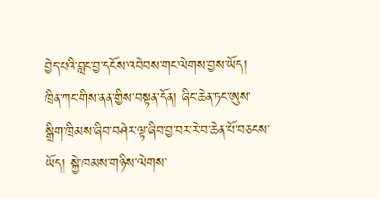བྱེད་པའི་བླང་བྱ་དངོས་འབེབས་གང་ལེགས་བྱས་ཡོད།
ཁྲིན་ཀང་གིས་ནན་གྱིས་བསྟན་དོན། ཞིང་ཆེན་ཏང་ཨུས་སྒྲིག་ཁྲིམས་ཞིབ་བཤེར་ལྟ་ཞིབ་བྱ་བར་རེ་བ་ཆེན་པོ་བཅངས་ཡོད། སྐྱེ་ཁམས་གཉིས་ལེགས་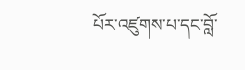པོར་འཛུགས་པ་དང་བློ་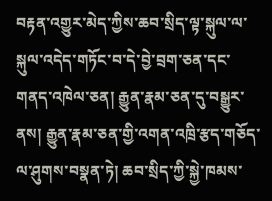བརྟན་འགྱུར་མེད་ཀྱིས་ཆབ་སྲིད་ལྟ་སྐུལ་ལ་སྐུལ་འདེད་གཏོང་བ་དེ་བྱེ་བྲག་ཅན་དང་གནད་འཁེལ་ཅན། རྒྱུན་རྣམ་ཅན་དུ་བསྒྱུར་ནས། རྒྱུན་རྣམ་ཅན་གྱི་འགན་འཁྲི་རྩད་གཅོད་ལ་ཤུགས་བསྣན་ཏེ། ཆབ་སྲིད་ཀྱི་སྐྱེ་ཁམས་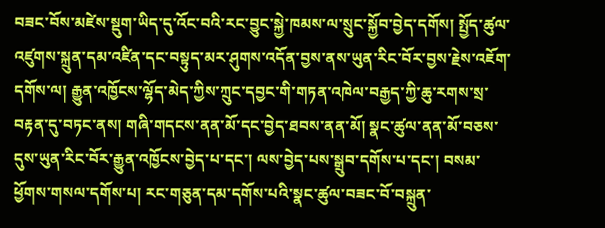བཟང་བོས་མཛེས་སྡུག་ཡིད་དུ་འོང་བའི་རང་བྱུང་སྐྱེ་ཁམས་ལ་སྲུང་སྐྱོབ་བྱེད་དགོས། སྤྱོད་ཚུལ་འཛུགས་སྐྲུན་དམ་འཛིན་དང་བསྟུད་མར་ཤུགས་འདོན་བྱས་ནས་ཡུན་རིང་བོར་བྱས་རྗེས་འཇོག་དགོས་ལ། རྒྱུན་འཁྱོངས་ལྷོད་མེད་ཀྱིས་ཀྲུང་དབྱང་གི་གཏན་འཁེལ་བརྒྱད་ཀྱི་ཆུ་རགས་སྲ་བརྟན་དུ་བཏང་ནས། གཞི་གདངས་ནན་མོ་དང་བྱེད་ཐབས་ནན་མོ། སྣང་ཚུལ་ནན་མོ་བཅས་དུས་ཡུན་རིང་བོར་རྒྱུན་འཁྱོངས་བྱེད་པ་དང་། ལས་བྱེད་པས་སྒྲུབ་དགོས་པ་དང་། བསམ་ཕྱོགས་གསལ་དགོས་པ། རང་གཅུན་དམ་དགོས་པའི་སྣང་ཚུལ་བཟང་བོ་བསྐྲུན་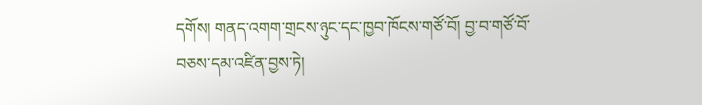དགོས། གནད་འགག་གྲངས་ཉུང་དང་ཁྱབ་ཁོངས་གཙོ་བོ། བྱ་བ་གཙོ་བོ་བཅས་དམ་འཛིན་བྱས་ཏེ།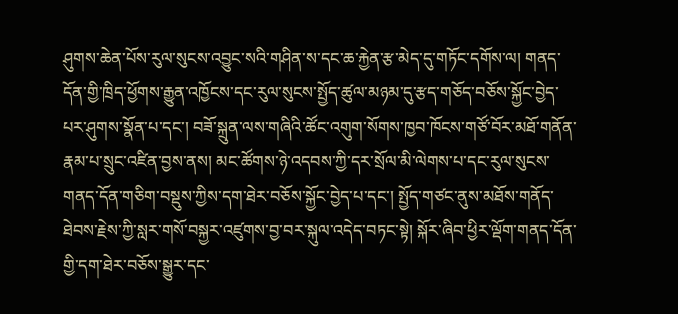ཤུགས་ཆེན་པོས་རུལ་སུངས་འབྱུང་སའི་གཤིན་ས་དང་ཆ་རྐྱེན་རྩ་མེད་དུ་གཏོང་དགོས་ལ། གནད་དོན་གྱི་ཁྲིད་ཕྱོགས་རྒྱུན་འཁྱོངས་དང་རུལ་སུངས་སྤྱོད་ཚུལ་མཉམ་དུ་རྩད་གཅོད་བཅོས་སྐྱོང་བྱེད་པར་ཤུགས་སྣོན་པ་དང་། བཟོ་སྐྲུན་ལས་གཞིའི་ཚོང་འགུག་སོགས་ཁྱབ་ཁོངས་གཙོ་བོར་མཐོ་གནོན་རྣམ་པ་སྲུང་འཛིན་བྱས་ནས། མང་ཚོགས་ཉེ་འདབས་ཀྱི་དར་སྲོལ་མི་ལེགས་པ་དང་རུལ་སུངས་གནད་དོན་གཅིག་བསྡུས་ཀྱིས་དག་ཐེར་བཅོས་སྐྱོང་བྱེད་པ་དང་། སྤྱོད་གཙང་ནུས་མཐོས་གནོད་ཐེབས་རྗེས་ཀྱི་སླར་གསོ་བསྐྱར་འཛུགས་བྱ་བར་སྐུལ་འདེད་བཏང་སྟེ། སྐོར་ཞིབ་ཕྱིར་ལྡོག་གནད་དོན་གྱི་དག་ཐེར་བཅོས་སྒྱུར་དང་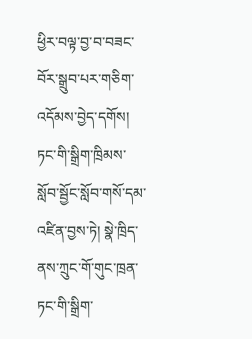ཕྱིར་བལྟ་བྱ་བ་བཟང་བོར་སྒྲུབ་པར་གཅིག་འདོམས་བྱེད་དགོས། ཏང་གི་སྒྲིག་ཁྲིམས་སློབ་སྦྱོང་སློབ་གསོ་དམ་འཛིན་བྱས་ཏེ། སྣེ་ཁྲིད་ནས་ཀྲུང་གོ་གུང་ཁྲན་ཏང་གི་སྒྲིག་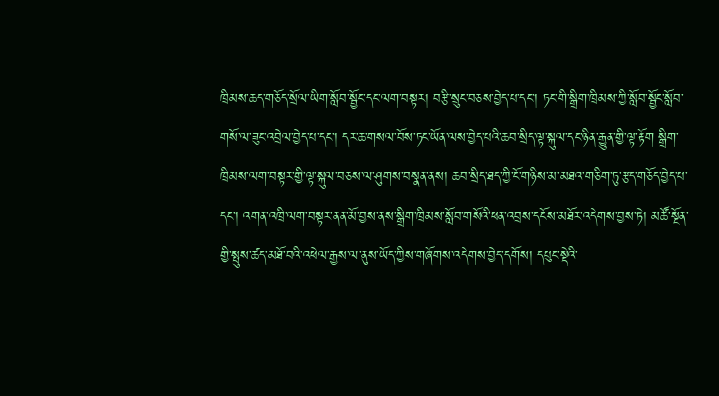ཁྲིམས་ཆད་གཅོད་སྲོལ་ཡིག་སློབ་སྦྱོང་དང་ལག་བསྟར། བརྩི་སྲུང་བཅས་བྱེད་པ་དང་། ཏང་གི་སྒྲིག་ཁྲིམས་ཀྱི་སློབ་སྦྱོང་སློབ་གསོ་ལ་ཟུང་འབྲེལ་བྱེད་པ་དང་། དར་ཆ་གསལ་བོས་ཏང་ཡོན་ལས་བྱེད་པའི་ཆབ་སྲིད་ལྟ་སྐུལ་དང་ཉིན་རྒྱུན་གྱི་ལྟ་རྟོག སྒྲིག་ཁྲིམས་ལག་བསྟར་གྱི་ལྟ་སྐུལ་བཅས་ལ་ཤུགས་བསྣན་ནས། ཆབ་སྲིད་ཐད་ཀྱི་ངོ་གཉིས་མ་མཐའ་གཅིག་ཏུ་རྩད་གཅོད་བྱེད་པ་དང་། འགན་འཁྲི་ལག་བསྟར་ནན་མོ་བྱས་ནས་སྒྲིག་ཁྲིམས་སློབ་གསོའི་ཕན་འབྲས་དངོས་མཐོར་འདེགས་བྱས་ཏེ། མཚོ་སྔོན་གྱི་སྤུས་ཚད་མཐོ་བའི་འཕེལ་རྒྱས་ལ་ནུས་ཡོད་ཀྱིས་གཞོགས་འདེགས་བྱེད་དགོས། དཔུང་སྡེའི་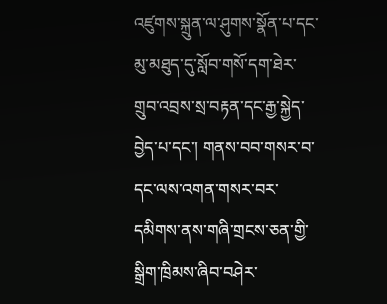འཛུགས་སྐྲུན་ལ་ཤུགས་སྣོན་པ་དང་མུ་མཐུད་དུ་སློབ་གསོ་དག་ཐེར་གྲུབ་འབྲས་སྲ་བརྟན་དང་རྒྱ་སྐྱེད་བྱེད་པ་དང་། གནས་བབ་གསར་བ་དང་ལས་འགན་གསར་བར་དམིགས་ནས་གཞི་གྲངས་ཅན་གྱི་སྒྲིག་ཁྲིམས་ཞིབ་བཤེར་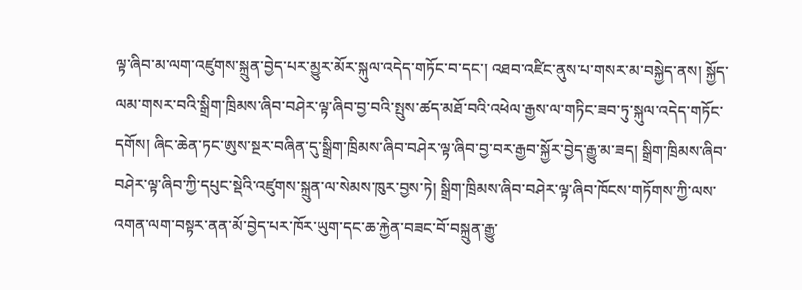ལྟ་ཞིབ་མ་ལག་འཛུགས་སྐྲུན་བྱེད་པར་མྱུར་མོར་སྐུལ་འདེད་གཏོང་བ་དང་། འཐབ་འཛིང་ནུས་པ་གསར་མ་བསྐྱེད་ནས། སྐྱོད་ལམ་གསར་བའི་སྒྲིག་ཁྲིམས་ཞིབ་བཤེར་ལྟ་ཞིབ་བྱ་བའི་སྤུས་ཚད་མཐོ་བའི་འཕེལ་རྒྱས་ལ་གཏིང་ཟབ་ཏུ་སྐུལ་འདེད་གཏོང་དགོས། ཞིང་ཆེན་ཏང་ཨུས་སྔར་བཞིན་དུ་སྒྲིག་ཁྲིམས་ཞིབ་བཤེར་ལྟ་ཞིབ་བྱ་བར་རྒྱབ་སྐྱོར་བྱེད་རྒྱུ་མ་ཟད། སྒྲིག་ཁྲིམས་ཞིབ་བཤེར་ལྟ་ཞིབ་ཀྱི་དཔུང་སྡེའི་འཛུགས་སྐྲུན་ལ་སེམས་ཁུར་བྱས་ཏེ། སྒྲིག་ཁྲིམས་ཞིབ་བཤེར་ལྟ་ཞིབ་ཁོངས་གཏོགས་ཀྱི་ལས་འགན་ལག་བསྟར་ནན་མོ་བྱེད་པར་ཁོར་ཡུག་དང་ཆ་རྐྱེན་བཟང་བོ་བསྐྲུན་རྒྱུ་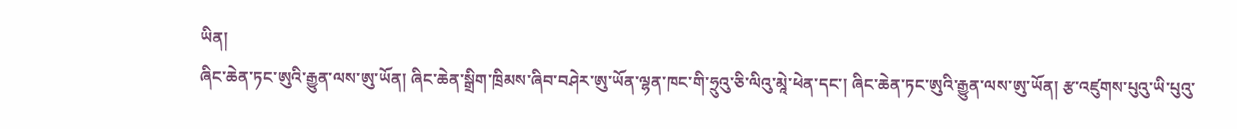ཡིན།
ཞིང་ཆེན་ཏང་ཨུའི་རྒྱུན་ལས་ཨུ་ཡོན། ཞིང་ཆེན་སྒྲིག་ཁྲིམས་ཞིབ་བཤེར་ཨུ་ཡོན་ལྷན་ཁང་གི་ཧྲུའུ་ཅི་ལིའུ་མཱེ་ཕེན་དང་། ཞིང་ཆེན་ཏང་ཨུའི་རྒྱུན་ལས་ཨུ་ཡོན། རྩ་འཛུགས་པུའུ་ཡི་པུའུ་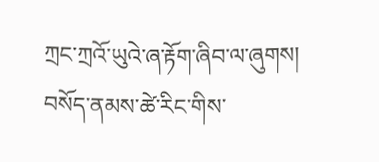ཀྲང་ཀྲའོ་ཡུའེ་ཞ་རྟོག་ཞིབ་ལ་ཞུགས།
བསོད་ནམས་ཚེ་རིང་གིས་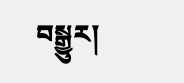བསྒྱུར།